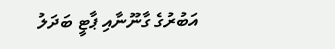އަބުރުގެ ގާނޫނާއި ޕާޓީ ބަދަލު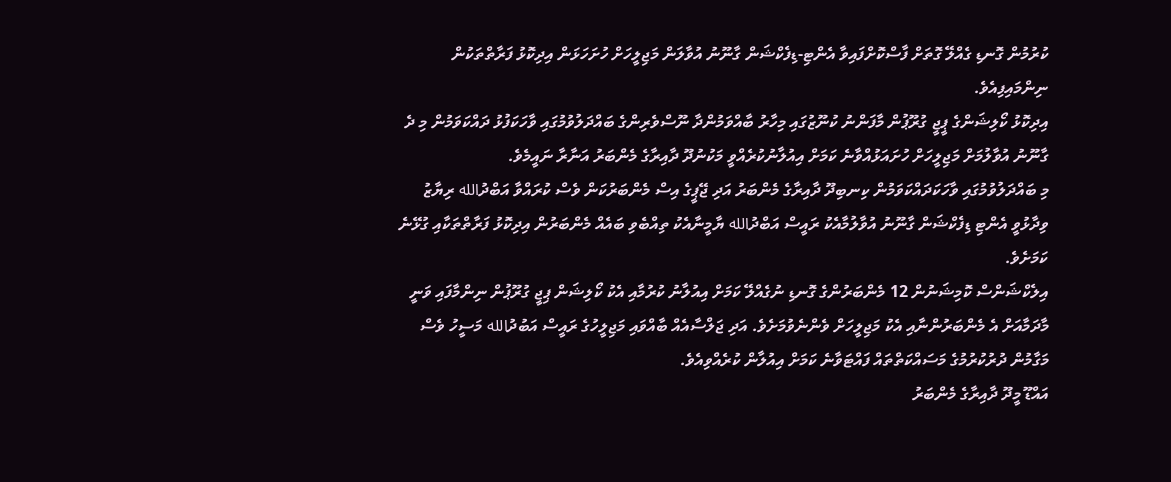ކުރުމުން ގޮނޑި ގެއްލޭ ގޮތަށް ފާސްކޮށްފައިވާ އެންޓި-ޑިފެކްޝަން ގާނޫނު އުވާލަން މަޖިލީހަށް ހުށަހަޅަން އިދިކޮޅު ފަރާތްތަކުން ނިންމައިފިއެވެ.
އިދިކޮޅު ކޯލިޝަންގެ ޕީޖީ ގުރޫޕުން މާފަންނު ކުނޫޒުގައި މިހާރު ބާއްވަމުންދާ ނޫސްވެރިންގެ ބައްދަލުވުމުގައި ވާހަކަފުޅު ދައްކަވަމުން މި ދެ ގާނޫނު އުވާލުމަށް މަޖިލީހަށް ހުށައަޅުއްވާނެ ކަމަށް އިއުލާނުކުރެއްވީ މަކުނުދޫ ދާއިރާގެ މެންބަރު އަނާރާ ނައީމެވެ.
މި ބައްދަލުވުމުގައި ވާހަކަދައްކަވަމުން ކިނބިދޫ ދާއިރާގެ މެންބަރު އަދި ޖޭޕީގެ އިސް މެންބަރުކަން ވެސް ކުރައްވާ އަބްދުالله ރިޔާޒު ވިދާޅުވީ އެންޓި ޑިފެކްޝަން ގާނޫނު އުވާލުމާއެކު ރައީސް އަބްދުالله ޔާމީނާއެކު ތިއްބެވި ބައެއް މެންބަރުން އިދިކޮޅު ފަރާތްތަކާއި ގުޅޭނެ ކަމަށެވެ.
އިލެކްޝަންސް ކޮމިޝަނުން 12 މެންބަރުންގެ ގޮނޑި ނުގެއްލޭ ކަމަށް އިއުލާނު ކުރުމާއި އެކު ކޯލިޝަން ޕިޖީ ގުރޫޕުން ނިންމާފައި ވަނީ މާދަމާއަށް އެ މެންބަރުންނާއި އެކު މަޖިލީހަށް ވެންނެވުމަށެވެ. އަދި ޖަލްސާއެއް ބާއްވައި މަޖިލީހުގެ ރައީސް އަބުދުالله މަސީހު ވެސް މަގާމުން ދުރުކުރުމުގެ މަސައްކަތްތައް ފައްޓަވާނެ ކަމަށް އިއުލާން ކުރެއްވިއެވެ.
އައްޑޫ މީދޫ ދާއިރާގެ މެންބަރު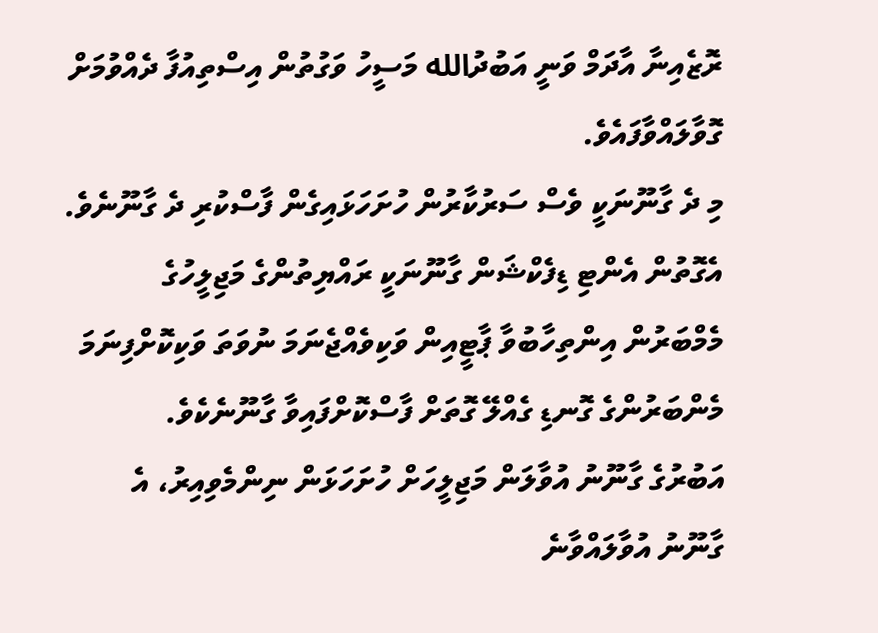ރޮޒެއިނާ އާދަމް ވަނީ އަބުދުالله މަސީހު ވަގުތުން އިސްތިއުފާ ދެއްވުމަށް ގޮވާލައްވާފައެވެ.
މި ދެ ގާނޫނަކީ ވެސް ސަރުކާރުން ހުށަހަޅައިގެން ފާސްކުރި ދެ ގާނޫނެވެ. އެގޮތުން އެންޓި ޑިފެކްޝަން ގާނޫނަކީ ރައްޔިތުންގެ މަޖިލީހުގެ މެމްބަރުން އިންތިހާބުވާ ޕާޓީއިން ވަކިވެއްޖެނަމަ ނުވަތަ ވަކިކޮށްފިނަމަ މެންބަރުންގެ ގޮނޑި ގެއްލޭ ގޮތަށް ފާސްކޮށްފައިވާ ގާނޫނެކެވެ.
އަބުރުގެ ގާނޫނު އުވާލަން މަޖިލީހަށް ހުށަހަޅަން ނިންމެވިއިރު، އެ ގާނޫނު އުވާލައްވާނެ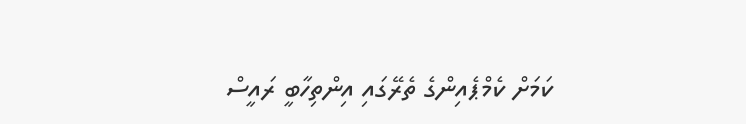ކަމަށް ކެމްޕެއިންގެ ތެރޭގައި އިންތިހާބީ ރައީސް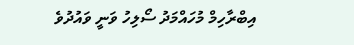އިބްރާހިމް މުހައްމަދު ސޯލިހު ވަނީ ވައުދުވެ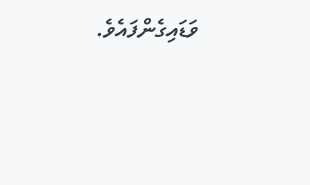ވަޑައިގެންފައެވެ.